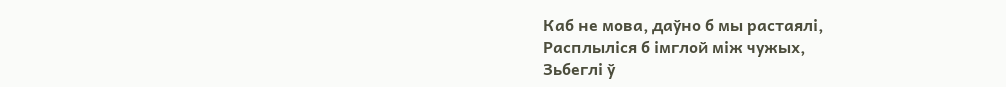Каб не мова, даўно б мы растаялі,
Расплыліся б імглой між чужых,
Зьбеглі ў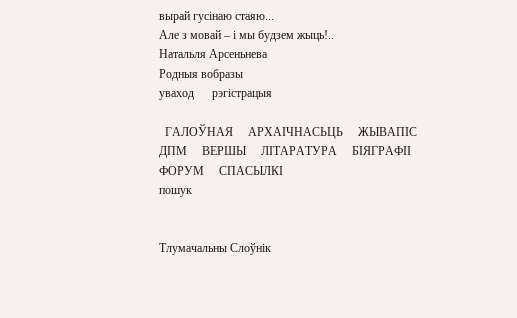вырай гусінаю стаяю...
Але з мовай – і мы будзем жыць!..
Натальля Арсеньнева
Родныя вобразы
уваход      рэгiстрацыя

  ГАЛОЎНАЯ     АРХАІЧНАСЬЦЬ     ЖЫВАПІС     ДПМ     ВЕРШЫ     ЛІТАРАТУРА     БІЯГРАФІІ     ФОРУМ     СПАСЫЛКІ
пошук


Тлумачальны Слоўнік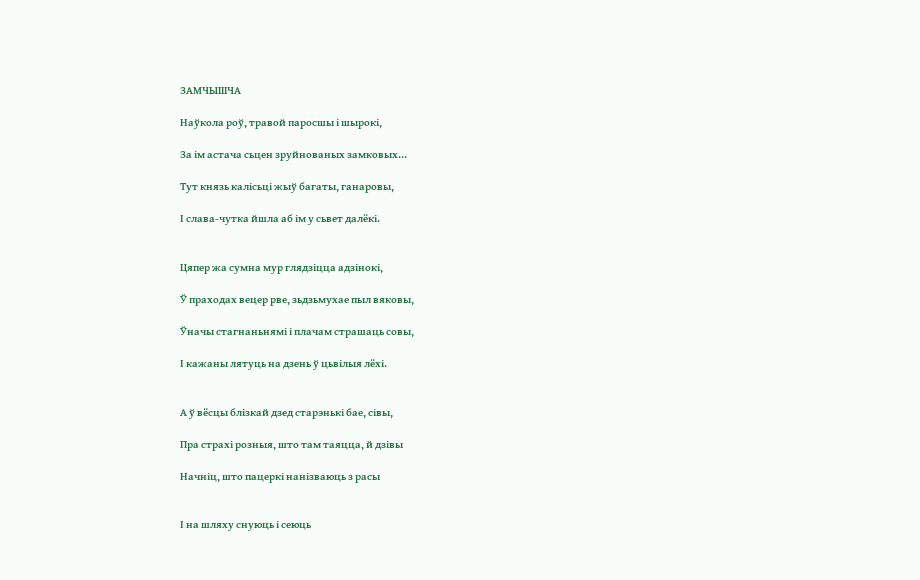ЗАМЧЫШЧА

Наўкола роў, травой паросшы і шырокі,

За ім астача сьцен зруйнованых замковых...

Тут князь калісьці жыў багаты, ганаровы,

І слава-чутка йшла аб ім у сьвет далёкі.


Цяпер жа сумна мур глядзіцца адзінокі,

Ў праходах вецер рве, зьдзьмухае пыл вяковы,

Ўначы стагнаньнямі і плачам страшаць совы,

І кажаны лятуць на дзень ў цьвілыя лёхі.


А ў вёсцы блізкай дзед старэнькі бае, сівы,

Пра страхі розныя, што там таяцца, й дзівы

Начніц, што пацеркі нанізваюць з расы


І на шляху снуюць і сеюць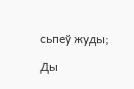сьпеў жуды;

Ды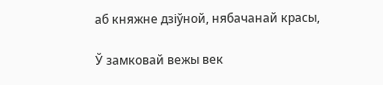аб княжне дзіўной, нябачанай красы,

Ў замковай вежы век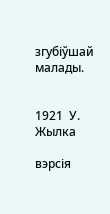згубіўшай малады.


1921  У. Жылка

вэрсія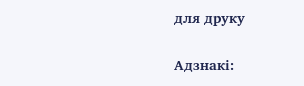для друку

Адзнакi: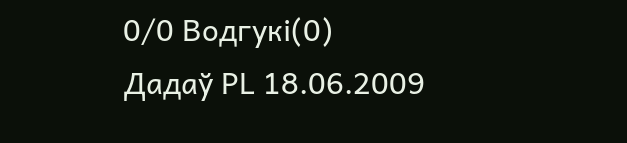0/0 Водгукі(0)
Дадаў PL 18.06.2009